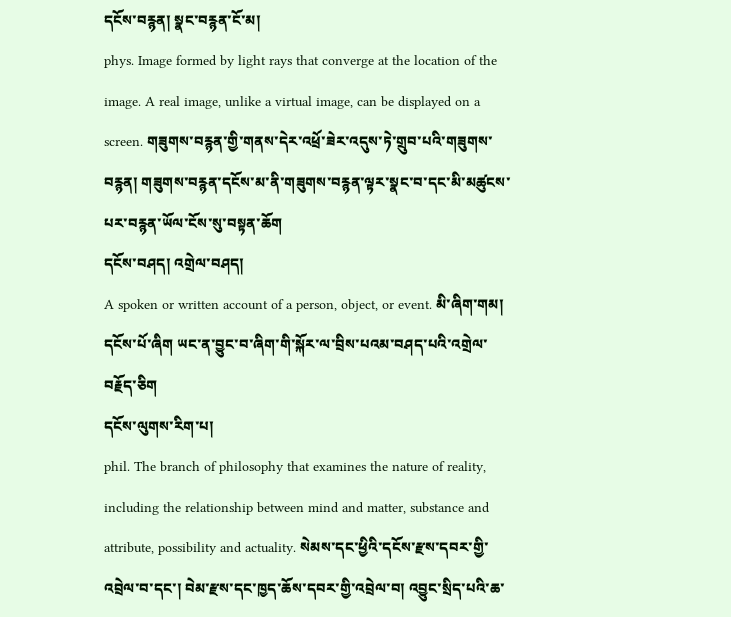དངོས་བརྙན། སྣང་བརྙན་ངོ་མ།
phys. Image formed by light rays that converge at the location of the image. A real image, unlike a virtual image, can be displayed on a screen. གཟུགས་བརྙན་གྱི་གནས་དེར་འཕྲོ་ཟེར་འདུས་ཏེ་གྲུབ་པའི་གཟུགས་བརྙན། གཟུགས་བརྙན་དངོས་མ་ནི་གཟུགས་བརྙན་ལྟར་སྣང་བ་དང་མི་མཚུངས་པར་བརྙན་ཡོལ་ངོས་སུ་བསྟན་ཆོག
དངོས་བཤད། འགྲེལ་བཤད།
A spoken or written account of a person, object, or event. མི་ཞིག་གམ། དངོས་པོ་ཞིག ཡང་ན་བྱུང་བ་ཞིག་གི་སྐོར་ལ་བྲིས་པའམ་བཤད་པའི་འགྲེལ་བརྗོད་ཅིག
དངོས་ལུགས་རིག་པ།
phil. The branch of philosophy that examines the nature of reality, including the relationship between mind and matter, substance and attribute, possibility and actuality. སེམས་དང་ཕྱིའི་དངོས་རྫས་དབར་གྱི་འབྲེལ་བ་དང་། བེམ་རྫས་དང་ཁྱད་ཆོས་དབར་གྱི་འབྲེལ་བ། འབྱུང་སྲིད་པའི་ཆ་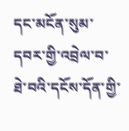དང་མངོན་སུམ་དབར་གྱི་འབྲེལ་བ་ཐེ་བའི་དངོས་དོན་གྱི་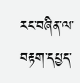རང་བཞིན་ལ་བརྟག་དཔྱད་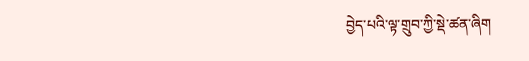བྱེད་པའི་ལྟ་གྲུབ་ཀྱི་སྡེ་ཚན་ཞིག